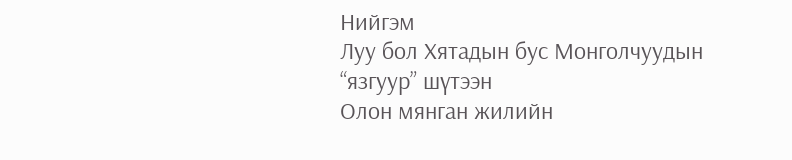Нийгэм
Луу бол Хятадын бус Монголчуудын “язгуур” шүтээн
Олон мянган жилийн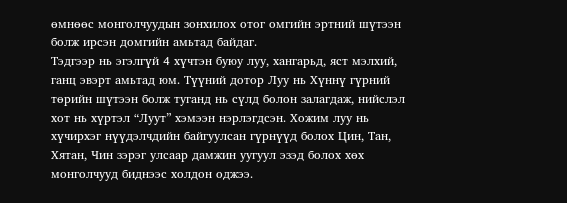өмнөөс монголчуудын зонхилох отог омгийн эртний шүтээн болж ирсэн домгийн амьтад байдаг.
Тэдгээр нь эгэлгүй 4 хүчтэн буюу луу, хангарьд, яст мэлхий, ганц эвэрт амьтад юм. Түүний дотор Луу нь Хүннү гүрний төрийн шүтээн болж туганд нь сүлд болон залагдаж, нийслэл хот нь хүртэл “Луут” хэмээн нэрлэгдсэн. Хожим луу нь хүчирхэг нүүдэлчдийн байгуулсан гүрнүүд болох Цин, Тан, Хятан, Чин зэрэг улсаар дамжин уугуул эзэд болох хөх монголчууд биднээс холдон оджээ.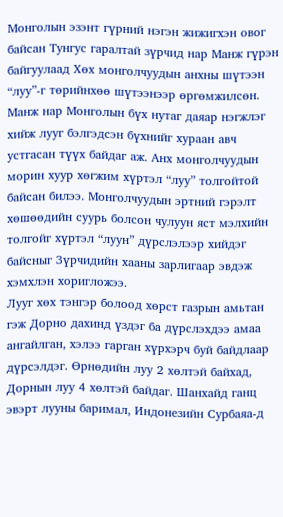Монголын эзэнт гүрний нэгэн жижигхэн овог байсан Тунгус гаралтай зүрчид нар Манж гүрэн байгуулаад Хөх монголчуудын анхны шүтээн “луу”-г төрийнхөө шүтээнээр өргөмжилсөн. Манж нар Монголын бүх нутаг даяар нэгжлэг хийж лууг бэлгэдсэн бүхнийг хураан авч устгасан түүх байдаг аж. Анх монголчуудын морин хуур хөгжим хүртэл “луу” толгойтой байсан билээ. Монголчуудын эртний гэрэлт хөшөөдийн суурь болсон чулуун яст мэлхийн толгойг хүртэл “луун” дүрслэлээр хийдэг байсныг Зүрчидийн хааны зарлигаар эвдэж хэмхлэн хоригложээ.
Лууг хөх тэнгэр болоод хөрст газрын амьтан гэж Дорно дахинд үздэг ба дүрслэхдээ амаа ангайлган, хэлээ гарган хүрхэрч буй байдлаар дүрсэлдэг. Өрнөдийн луу 2 хөлтэй байхад, Дорнын луу 4 хөлтэй байдаг. Шанхайд ганц эвэрт лууны баримал, Индонезийн Сурбаяа-д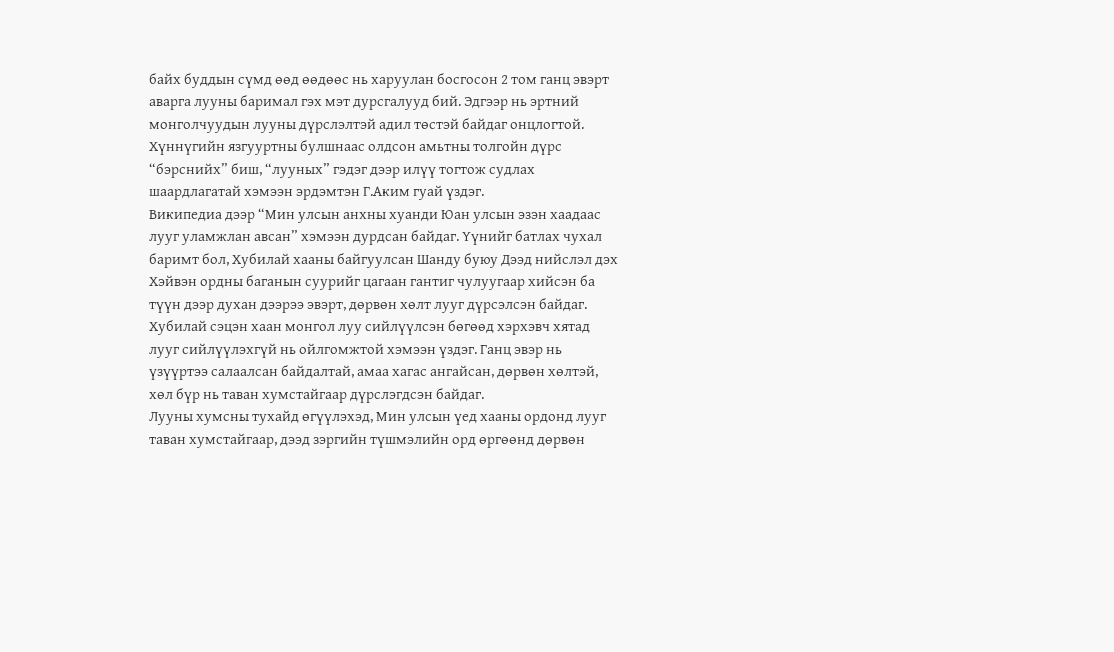байх буддын сүмд өөд өөдөөс нь харуулан босгосон 2 том ганц эвэрт аварга лууны баримал гэх мэт дурсгалууд бий. Эдгээр нь эртний монголчуудын лууны дүрслэлтэй адил төстэй байдаг онцлогтой. Хүннүгийн язгууртны булшнаас олдсон амьтны толгойн дүрс “бэрснийх” биш, “лууных” гэдэг дээр илүү тогтож судлах шаардлагатай хэмээн эрдэмтэн Г.Аким гуай үздэг.
Википедиа дээр “Мин улсын анхны хуанди Юан улсын эзэн хаадаас лууг уламжлан авсан” хэмээн дурдсан байдаг. Үүнийг батлах чухал баримт бол, Хубилай хааны байгуулсан Шанду буюу Дээд нийслэл дэх Хэйвэн ордны баганын суурийг цагаан гантиг чулуугаар хийсэн ба түүн дээр духан дээрээ эвэрт, дөрвөн хөлт лууг дүрсэлсэн байдаг. Хубилай сэцэн хаан монгол луу сийлүүлсэн бөгөөд хэрхэвч хятад лууг сийлүүлэхгүй нь ойлгомжтой хэмээн үздэг. Ганц эвэр нь үзүүртээ салаалсан байдалтай, амаа хагас ангайсан, дөрвөн хөлтэй, хөл бүр нь таван хумстайгаар дүрслэгдсэн байдаг.
Лууны хумсны тухайд өгүүлэхэд, Мин улсын үед хааны ордонд лууг таван хумстайгаар, дээд зэргийн түшмэлийн орд өргөөнд дөрвөн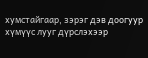хумстайгаар, зэрэг дэв доогуур хүмүүс лууг дүрслэхээр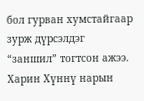бол гурван хумстайгаар зурж дүрсэлдэг “заншил” тогтсон ажээ. Харин Хүннү нарын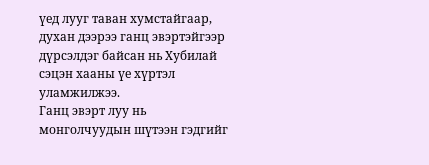үед лууг таван хумстайгаар, духан дээрээ ганц эвэртэйгээр дүрсэлдэг байсан нь Хубилай сэцэн хааны үе хүртэл уламжилжээ.
Ганц эвэрт луу нь монголчуудын шүтээн гэдгийг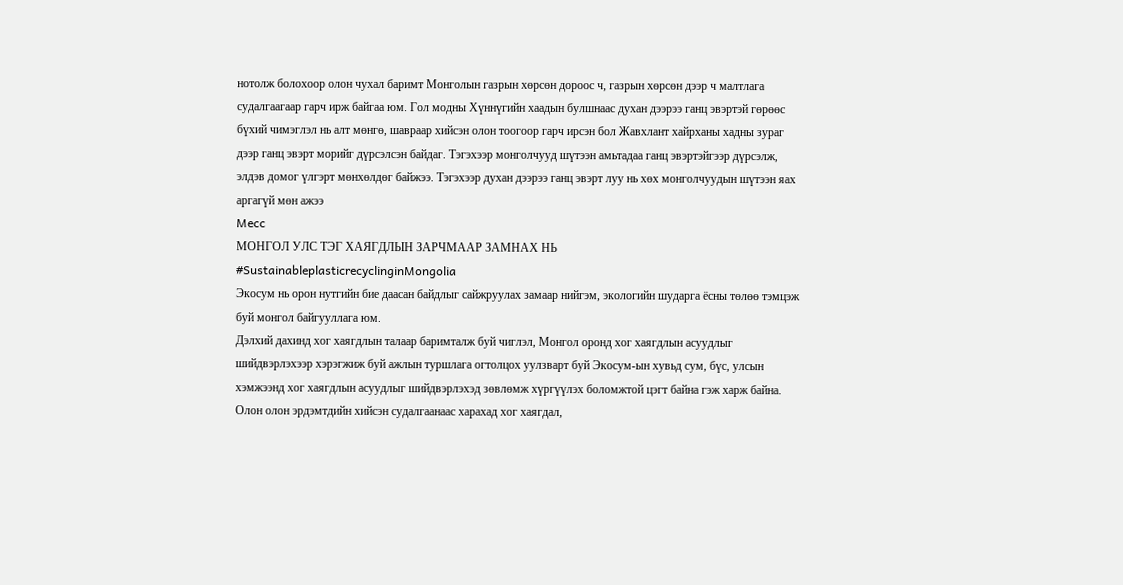нотолж болохоор олон чухал баримт Монголын газрын хөрсөн дороос ч, газрын хөрсөн дээр ч малтлага судалгаагаар гарч ирж байгаа юм. Гол модны Хүннүгийн хаадын булшнаас духан дээрээ ганц эвэртэй гөрөөс бүхий чимэглэл нь алт мөнгө, шавраар хийсэн олон тоогоор гарч ирсэн бол Жавхлант хайрханы хадны зураг дээр ганц эвэрт морийг дүрсэлсэн байдаг. Тэгэхээр монголчууд шүтээн амьтадаа ганц эвэртэйгээр дүрсэлж, элдэв домог үлгэрт мөнхөлдөг байжээ. Тэгэхээр духан дээрээ ганц эвэрт луу нь хөх монголчуудын шүтээн яах аргагүй мөн ажээ
Mecc
МОНГОЛ УЛС ТЭГ ХАЯГДЛЫН ЗАРЧМААР ЗАМНАХ НЬ
#SustainableplasticrecyclinginMongolia
Экосум нь орон нутгийн бие даасан байдлыг сайжруулах замаар нийгэм, экологийн шударга ёсны төлөө тэмцэж буй монгол байгууллага юм.
Дэлхий дахинд хог хаягдлын талаар баримталж буй чиглэл, Монгол оронд хог хаягдлын асуудлыг шийдвэрлэхээр хэрэгжиж буй ажлын туршлага огтолцох уулзварт буй Экосум-ын хувьд сум, бүс, улсын хэмжээнд хог хаягдлын асуудлыг шийдвэрлэхэд зөвлөмж хүргүүлэх боломжтой цэгт байна гэж харж байна.
Олон олон эрдэмтдийн хийсэн судалгаанаас харахад хог хаягдал,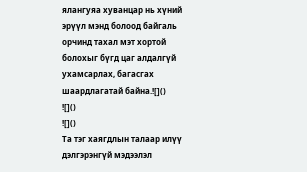ялангуяа хуванцар нь хүний эрүүл мэнд болоод байгаль орчинд тахал мэт хортой болохыг бүгд цаг алдалгүй ухамсарлах, багасгах шаардлагатай байна.![]()
![]()
![]()
Та тэг хаягдлын талаар илүү дэлгэрэнгүй мэдээлэл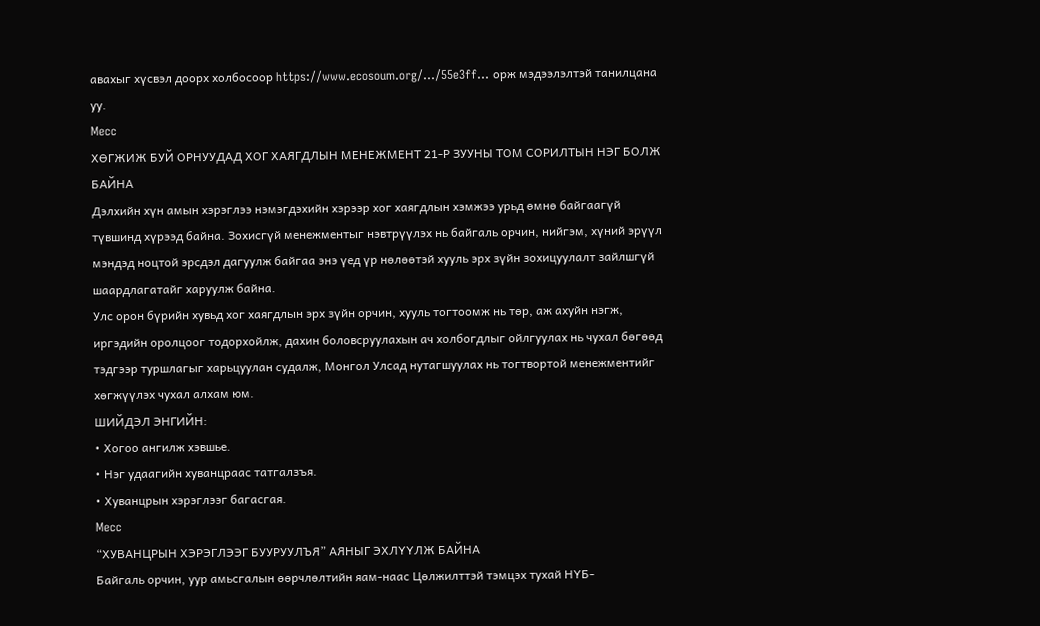авахыг хүсвэл доорх холбосоор https://www.ecosoum.org/…/55e3ff… орж мэдээлэлтэй танилцана уу.
Mecc
ХӨГЖИЖ БУЙ ОРНУУДАД ХОГ ХАЯГДЛЫН МЕНЕЖМЕНТ 21-Р ЗУУНЫ ТОМ СОРИЛТЫН НЭГ БОЛЖ БАЙНА
Дэлхийн хүн амын хэрэглээ нэмэгдэхийн хэрээр хог хаягдлын хэмжээ урьд өмнө байгаагүй түвшинд хүрээд байна. Зохисгүй менежментыг нэвтрүүлэх нь байгаль орчин, нийгэм, хүний эрүүл мэндэд ноцтой эрсдэл дагуулж байгаа энэ үед үр нөлөөтэй хууль эрх зүйн зохицуулалт зайлшгүй шаардлагатайг харуулж байна.
Улс орон бүрийн хувьд хог хаягдлын эрх зүйн орчин, хууль тогтоомж нь төр, аж ахуйн нэгж, иргэдийн оролцоог тодорхойлж, дахин боловсруулахын ач холбогдлыг ойлгуулах нь чухал бөгөөд тэдгээр туршлагыг харьцуулан судалж, Монгол Улсад нутагшуулах нь тогтвортой менежментийг хөгжүүлэх чухал алхам юм.
ШИЙДЭЛ ЭНГИЙН:
• Хогоо ангилж хэвшье.
• Нэг удаагийн хуванцраас татгалзъя.
• Хуванцрын хэрэглээг багасгая.
Mecc
“ХУВАНЦРЫН ХЭРЭГЛЭЭГ БУУРУУЛЪЯ” АЯНЫГ ЭХЛҮҮЛЖ БАЙНА
Байгаль орчин, уур амьсгалын өөрчлөлтийн яам-наас Цөлжилттэй тэмцэх тухай НҮБ-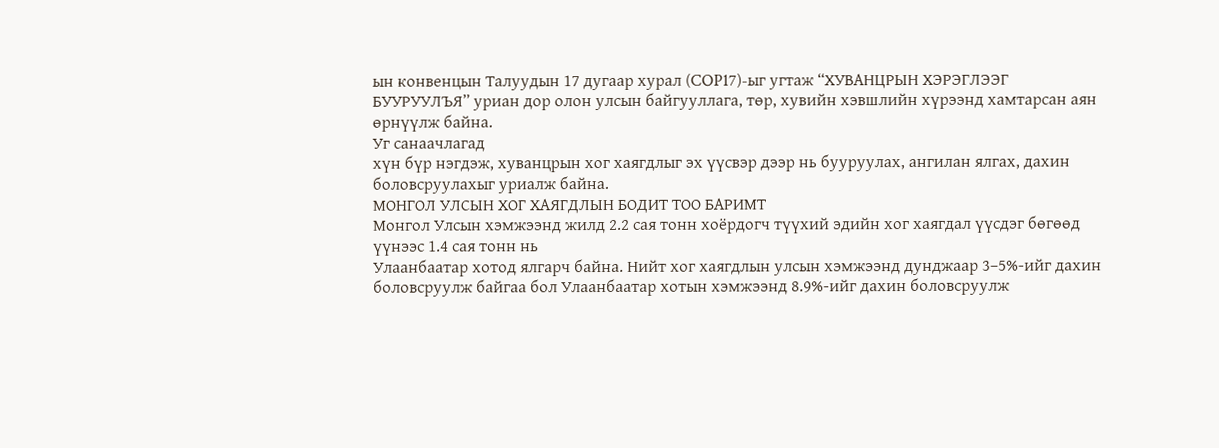ын конвенцын Талуудын 17 дугаар хурал (COP17)-ыг угтаж “ХУВАНЦРЫН ХЭРЭГЛЭЭГ БУУРУУЛЪЯ” уриан дор олон улсын байгууллага, төр, хувийн хэвшлийн хүрээнд хамтарсан аян өрнүүлж байна.
Уг санаачлагад
хүн бүр нэгдэж, хуванцрын хог хаягдлыг эх үүсвэр дээр нь бууруулах, ангилан ялгах, дахин боловсруулахыг уриалж байна.
МОНГОЛ УЛСЫН ХОГ ХАЯГДЛЫН БОДИТ ТОО БАРИМТ
Монгол Улсын хэмжээнд жилд 2.2 сая тонн хоёрдогч түүхий эдийн хог хаягдал үүсдэг бөгөөд үүнээс 1.4 сая тонн нь
Улаанбаатар хотод ялгарч байна. Нийт хог хаягдлын улсын хэмжээнд дунджаар 3–5%-ийг дахин боловсруулж байгаа бол Улаанбаатар хотын хэмжээнд 8.9%-ийг дахин боловсруулж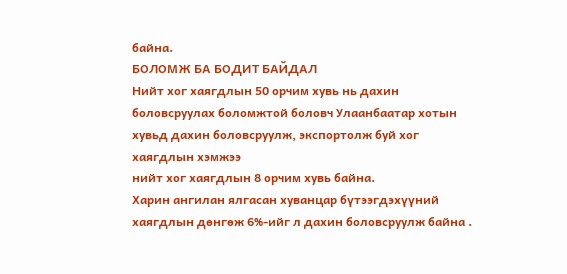байна.
БОЛОМЖ БА БОДИТ БАЙДАЛ
Нийт хог хаягдлын 50 орчим хувь нь дахин боловсруулах боломжтой боловч Улаанбаатар хотын хувьд дахин боловсруулж, экспортолж буй хог хаягдлын хэмжээ
нийт хог хаягдлын 8 орчим хувь байна.
Харин ангилан ялгасан хуванцар бүтээгдэхүүний хаягдлын дөнгөж 6%-ийг л дахин боловсруулж байна .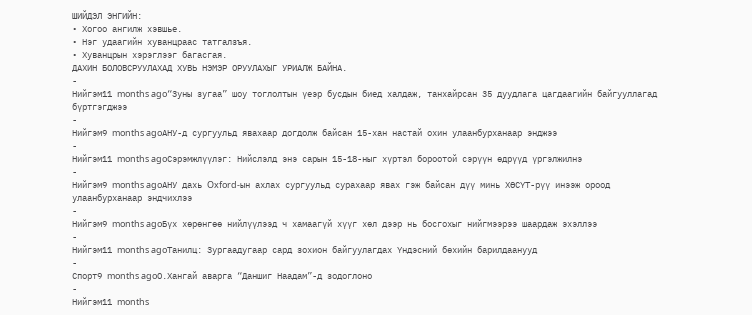ШИЙДЭЛ ЭНГИЙН:
• Хогоо ангилж хэвшье.
• Нэг удаагийн хуванцраас татгалзъя.
• Хуванцрын хэрэглээг багасгая.
ДАХИН БОЛОВСРУУЛАХАД ХУВЬ НЭМЭР ОРУУЛАХЫГ УРИАЛЖ БАЙНА.
-
Нийгэм11 months ago“Зуны зугаа” шоу тоглолтын үеэр бусдын биед халдаж, танхайрсан 35 дуудлага цагдаагийн байгууллагад бүртгэгджээ
-
Нийгэм9 months agoАНУ-д сургуульд явахаар догдолж байсан 15-хан настай охин улаанбурханаар энджээ
-
Нийгэм11 months agoСэрэмжлүүлэг: Нийслэлд энэ сарын 15-18-ныг хүртэл бороотой сэрүүн өдрүүд үргэлжилнэ
-
Нийгэм9 months agoАНУ дахь Oxford-ын ахлах сургуульд сурахаар явах гэж байсан дүү минь ХӨСҮТ-рүү инээж ороод улаанбурханаар эндчихлээ
-
Нийгэм9 months agoБүх хөрөнгөө нийлүүлээд ч хамаагүй хүүг хөл дээр нь босгохыг нийгмээрээ шаардаж эхэллээ
-
Нийгэм11 months agoТанилц: Зургаадугаар сард зоxион байгуулагдаx Үндэсний бөxийн барилдаанууд
-
Спорт9 months agoО.Xангай аварга “Даншиг Наадам”-д зодоглоно
-
Нийгэм11 months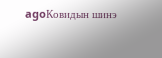agoКовидын шинэ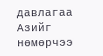давлагаа Азийг нөмөрчээ